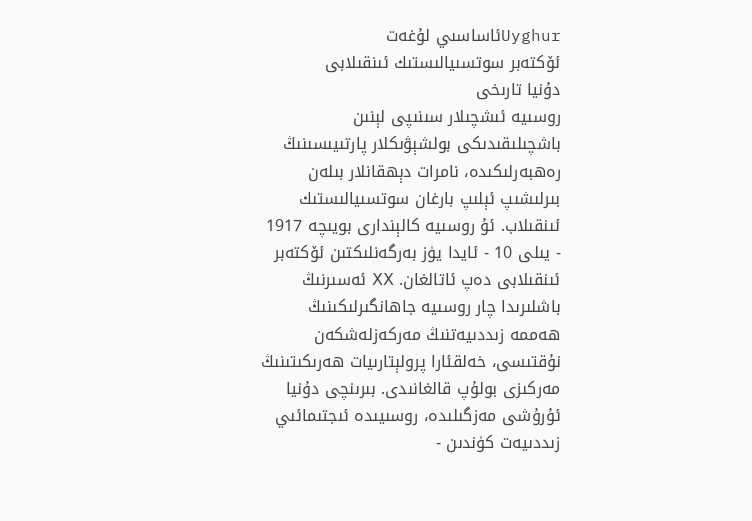Uyghurئاساسىي لۇغەت
ئۆكتەبر سوتسىيالىستىك ئىنقىلابى
دۇنيا تارىخى
روسىيە ئىشچىلار سىنىپى لېنىن باشچىلىقىدىكى بولشېۋىكلار پارتىيىسىنىڭ رەھبەرلىكىدە، نامرات دېھقانلار بىلەن بىرلىشىپ ئېلىپ بارغان سوتسىيالىستىك ئىنقىلاب. ئۇ روسىيە كالېندارى بويىچە 1917 - يىلى 10 - ئايدا يۈز بەرگەنلىكتىن ئۆكتەبر ئىنقىلابى دەپ ئاتالغان. ⅩⅩ ئەسىرنىڭ باشلىرىدا چار روسىيە جاھانگىرلىكىنىڭ ھەممە زىددىيەتنىڭ مەركەزلەشكەن نۇقتىسى، خەلقئارا پرولېتارىيات ھەرىكىتىنىڭ مەركىزى بولۇپ قالغانىدى. بىرىنچى دۇنيا ئۇرۇشى مەزگىلىدە، روسىيىدە ئىجتىمائىي زىددىيەت كۈندىن -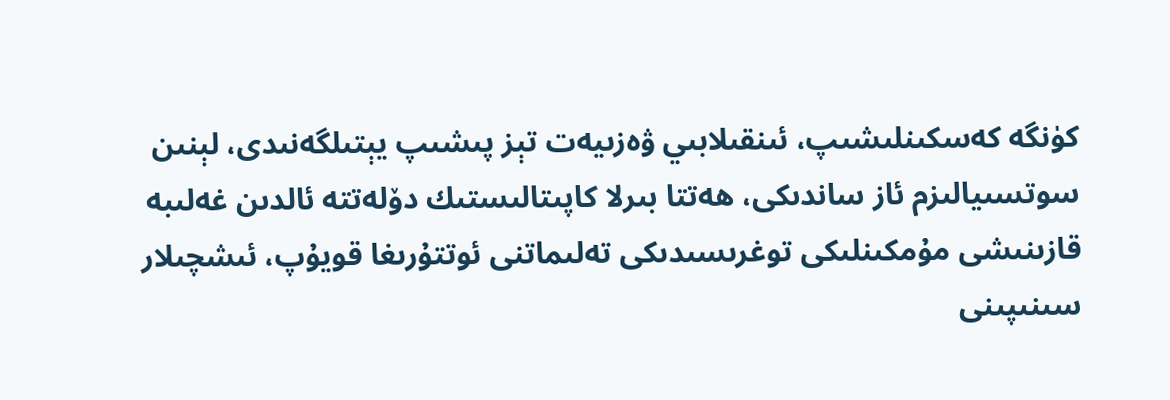كۈنگە كەسكىنلىشىپ، ئىنقىلابىي ۋەزىيەت تېز پىشىپ يېتىلگەنىدى، لېنىن سوتسىيالىزم ئاز ساندىكى، ھەتتا بىرلا كاپىتالىستىك دۆلەتتە ئالدىن غەلىبە قازىنىشى مۇمكىنلىكى توغرىسىدىكى تەلىماتنى ئوتتۇرىغا قويۇپ، ئىشچىلار سىنىپىنى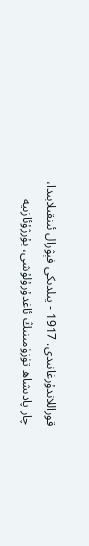قوراللاندۇرغانىدى. 1917 - يىلدىكى فېۋرال ئىنقىلابىدا، چار پادىشاھ تۈزۈمىنىڭ ئاغدۇرۇلۇشى، بۇرژۇئازىيە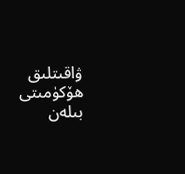ۋاقىتلىق ھۆكۈمىتى بىلەن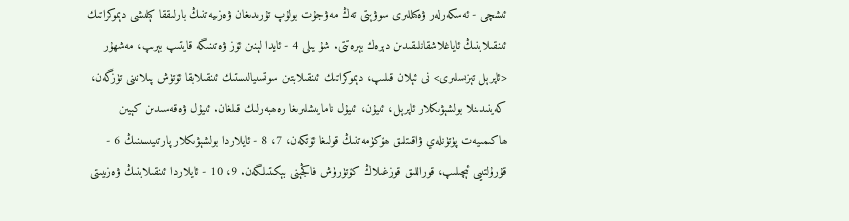ئىشچى - ئەسكەرلەر ۋەكىللىرى سوۋېتى تەڭ مەۋجۇت بولۇپ تۇرىدىغان ۋەزىيەتنىڭ بارلىققا كېلىشى دېموكراتىك ئىنقىلابنىڭ ئاياغلاشقانلىقىدىن دېرەك بېرەتتى. شۇ يىلى 4 - ئايدا لېنىن ئۆز ۋەتىنىگە قايتىپ بېرىپ، مەشھۇر <ئاپرېل تېزىسلىرى> نى ئېلان قىلىپ، دېموكراتىك ئىنقىلابتىن سوتسىيالىستىك ئىنقىلابقا ئۆتۈش پىلانىنى تۈزگەن، كەينىدىنلا بولشېۋىكلار ئاپرېل، ئىيۇن، ئىيۇل نامايىشلىرىغا رەھبەرلىك قىلغان. ئىيۇل ۋەقەسىدىن كېيىن ھاكىمىيەت پۈتۈنلەي ۋاقىتلىق ھۆكۈمەتنىڭ قولىغا ئۆتكەن، 7، 8 - ئايلاردا بولشېۋىكلار پارتىيىسىنىڭ 6 - قۇرۇلتىيى ئېچىلىپ، قوراللىق قوزغىلاڭ كۆتۈرۈش فاڭجېنى بېكىتىلگەن. 9، 10 - ئايلاردا ئىنقىلابنىڭ ۋەزىيىتى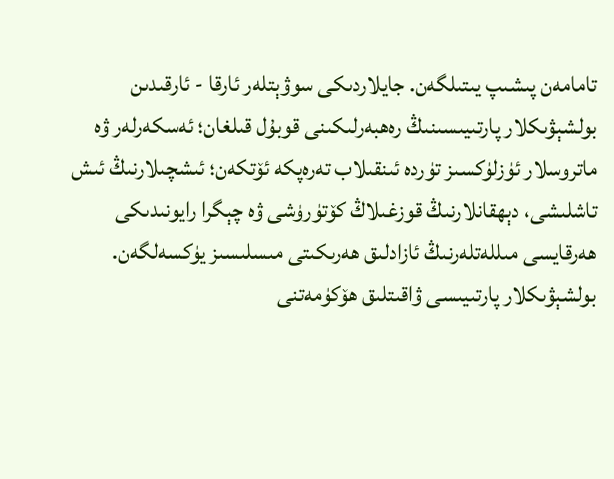تامامەن پىشىپ يىتىلگەن. جايلاردىكى سوۋېتلەر ئارقا - ئارقىدىن بولشېۋىكلار پارتىيىسىنىڭ رەھبەرلىكىنى قوبۇل قىلغان؛ ئەسكەرلەر ۋە ماتروسلار ئۈزلۈكسىز تۈردە ئىنقىلاب تەرەپكە ئۆتكەن؛ ئىشچىلارنىڭ ئىش تاشلىشى، دېھقانلارنىڭ قوزغىلاڭ كۆتۈرۈشى ۋە چېگرا رايونىدىكى ھەرقايسى مىللەتلەرنىڭ ئازادلىق ھەرىكىتى مىسلىسىز يۈكسەلگەن. بولشېۋىكلار پارتىيىسى ۋاقىتلىق ھۆكۈمەتنى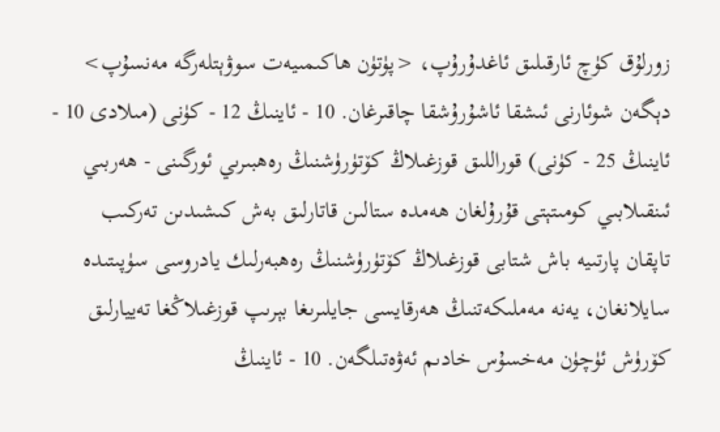زورلۇق كۈچ ئارقىلىق ئاغدۇرۇپ، <پۈتۈن ھاكىمىيەت سوۋېتلەرگە مەنسۇپ> دېگەن شوئارنى ئىشقا ئاشۇرۇشقا چاقىرغان. 10 - ئاينىڭ 12 - كۈنى (مىلادى 10 - ئاينىڭ 25 - كۈنى) قوراللىق قوزغىلاڭ كۆتۈرۈشنىڭ رەھبىرىي ئورگىنى - ھەربىي ئىنقىلابىي كومىتېتى قۇرۇلغان ھەمدە ستالىن قاتارلىق بەش كىشىدىن تەركىب تاپقان پارتىيە باش شتابى قوزغىلاڭ كۆتۈرۈشنىڭ رەھبەرلىك يادروسى سۈپىتىدە سايلانغان، يەنە مەملىكەتنىڭ ھەرقايسى جايلىرىغا بېرىپ قوزغىلاڭغا تەييارلىق كۆرۈش ئۈچۈن مەخسۇس خادىم ئەۋەتىلگەن. 10 - ئاينىڭ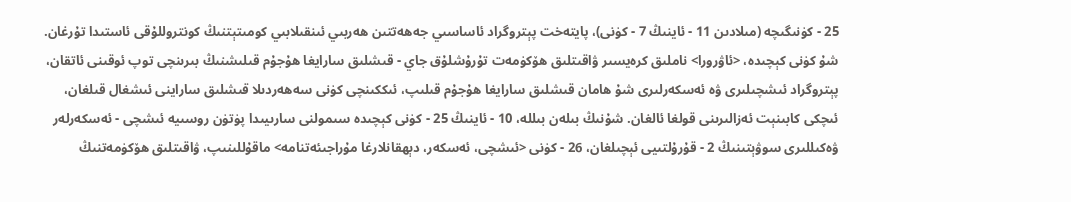25 - كۈنىگىچە (مىلادىن 11 - ئاينىڭ 7 - كۈنى)، پايتەخت پېتروگراد ئاساسىي جەھەتتىن ھەربىي ئىنقىلابىي كومىتېتنىڭ كونتروللۇقى ئاستىدا تۇرغان. شۇ كۈنى كېچىدە، <ئاۋرورا> ناملىق كرەيسىر ۋاقىتلىق ھۆكۈمەت تۇرۇشلۇق جاي - قىشلىق سارايغا ھۇجۇم قىلىشنىڭ بىرىنچى توپ ئوقىنى ئاتقان، پېتروگراد ئىشچىلىرى ۋە ئەسكەرلىرى شۇ ھامان قىشلىق سارايغا ھۇجۇم قىلىپ، ئىككىنچى كۈنى سەھەردىلا قىشلىق ساراينى ئىشغال قىلغان، ئىچكى كابىنېت ئەزالىرىنى قولغا ئالغان. شۇنىڭ بىلەن بىللە، 10 - ئاينىڭ 25 - كۈنى كېچىدە سىمولنى سارىيىدا پۈتۈن روسىيە ئىشچى - ئەسكەرلەر ۋەكىللىرى سوۋېتىنىڭ 2 - قۇرۇلتىيى ئېچىلغان، 26 - كۈنى <ئىشچى، ئەسكەر، دېھقانلارغا مۇراجىئەتنامە> ماقۇللىنىپ، ۋاقىتلىق ھۆكۈمەتنىڭ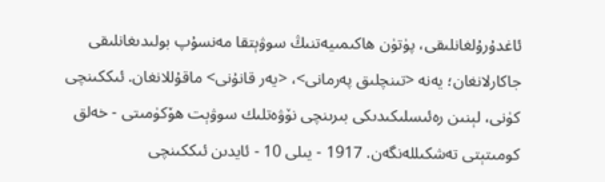ئاغدۇرۇلغانلىقى، پۈتۈن ھاكىمىيەتنىڭ سوۋېتقا مەنسۇپ بولىدىغانلىقى جاكارلانغان؛ يەنە <تىنچلىق پەرمانى>، <يەر قانۇنى> ماقۇللانغان. ئىككىنچى كۈنى، لېنىن رەئىسلىكىدىكى بىرىنچى نۆۋەتلىك سوۋېت ھۆكۈمىتى - خەلق كومىتېتى تەشكىللەنگەن. 1917 - يىلى 10 - ئايدىن ئىككىنچى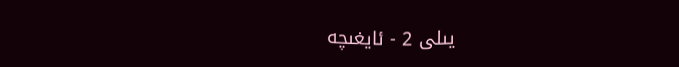يىلى 2 - ئايغىچە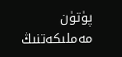پۈتۈن مەملىكەتنىڭ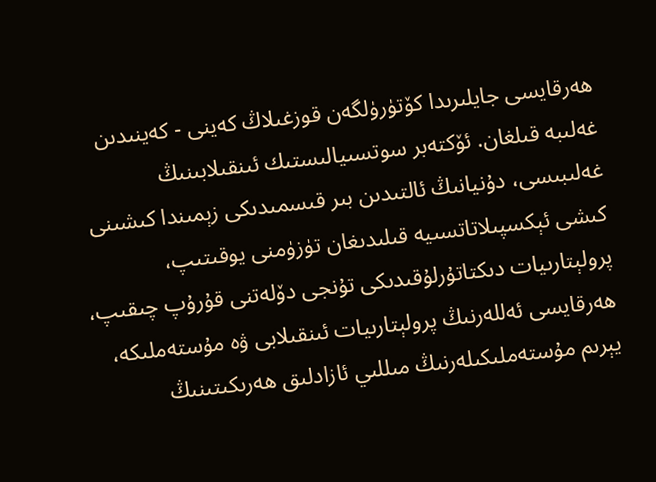ھەرقايسى جايلىرىدا كۆتۈرۈلگەن قوزغىلاڭ كەينى - كەينىدىن غەلىبە قىلغان. ئۆكتەبر سوتسىيالىستىك ئىنقىلابىنىڭ غەلىبىسى، دۇنيانىڭ ئالتىدىن بىر قىسمىدىكى زېمىندا كىشىنى كىشى ئېكسپىلاتاتسىيە قىلىدىغان تۈزۈمنى يوقىتىپ، پرولېتارىيات دىكتاتۇرلۇقىدىكى تۇنجى دۆلەتنى قۇرۇپ چىقىپ، ھەرقايسى ئەللەرنىڭ پرولېتارىيات ئىنقىلابى ۋە مۇستەملىكە، يېرىم مۇستەملىكىلەرنىڭ مىللىي ئازادلىق ھەرىكىتىنىڭ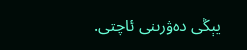يېڭى دەۋرىنى ئاچتى.